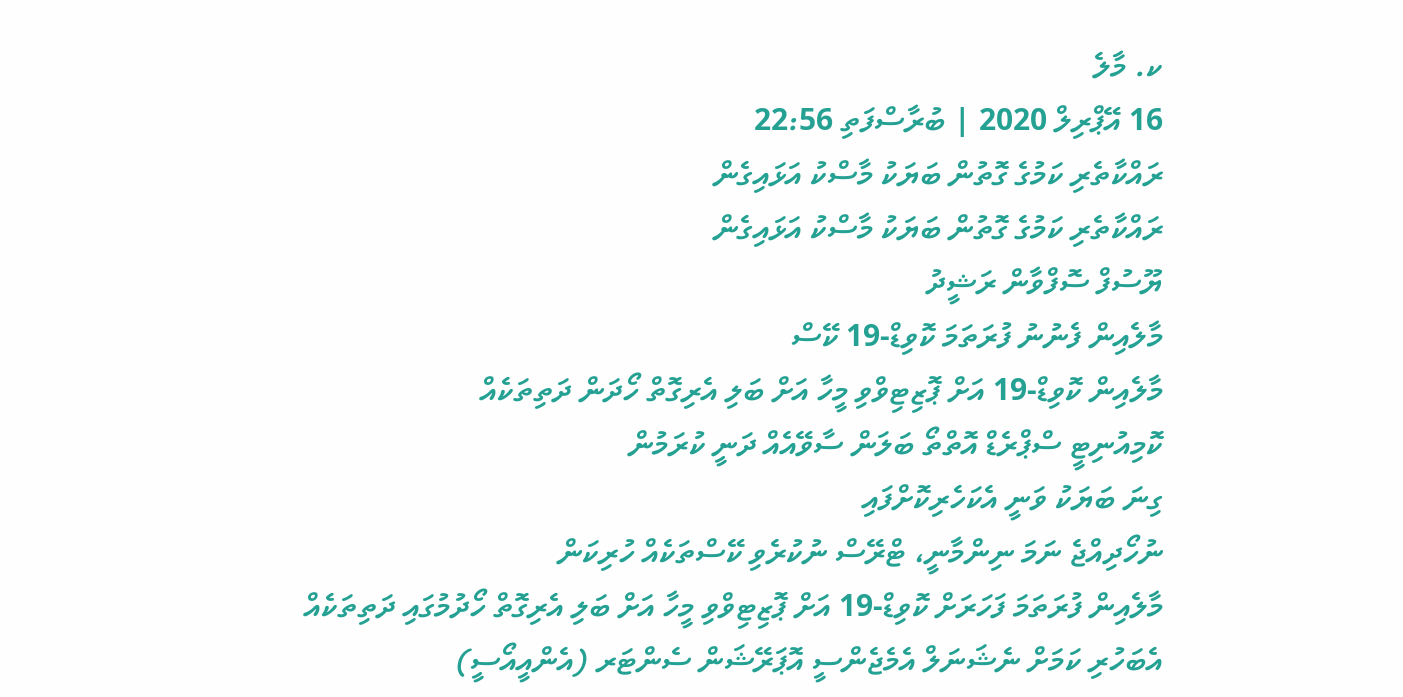ކ. މާލެ
16 އޭޕްރިލް 2020 | ބުރާސްފަތި 22:56
ރައްކާތެރި ކަމުގެ ގޮތުން ބަޔަކު މާސްކު އަޅައިގެން
ރައްކާތެރި ކަމުގެ ގޮތުން ބަޔަކު މާސްކު އަޅައިގެން
ޔޫސުފް ސޮފްވާން ރަޝީދު
މާލެއިން ފެނުނު ފުރަތަމަ ކޮވިޑް-19 ކޭސް
މާލެއިން ކޮވިޑް-19 އަށް ޕޮޒިޓިވްވި މީހާ އަށް ބަލި އެރިގޮތް ހޯދަން ދަތިތަކެއް
ކޮމިއުނިޓީ ސްޕްރެޑް އޮތްތޯ ބަލަން ސާވޭއެއް ދަނީ ކުރަމުން
ގިނަ ބަޔަކު ވަނީ އެކަހެރިކޮށްފައި
ނުހޯދިއްޖެ ނަމަ ނިންމާނީ، ޓްރޭސް ނުކުރެވި ކޭސްތަކެއް ހުރިކަން
މާލެއިން ފުރަތަމަ ފަހަރަށް ކޮވިޑް-19 އަށް ޕޮޒިޓިވްވި މީހާ އަށް ބަލި އެރިގޮތް ހޯދުމުގައި ދަތިތަކެއް އެބަހުރި ކަމަށް ނެޝަނަލް އެމެޖެންސީ އޮޕަރޭޝަން ސެންޓަރ (އެންއީއޯސީ)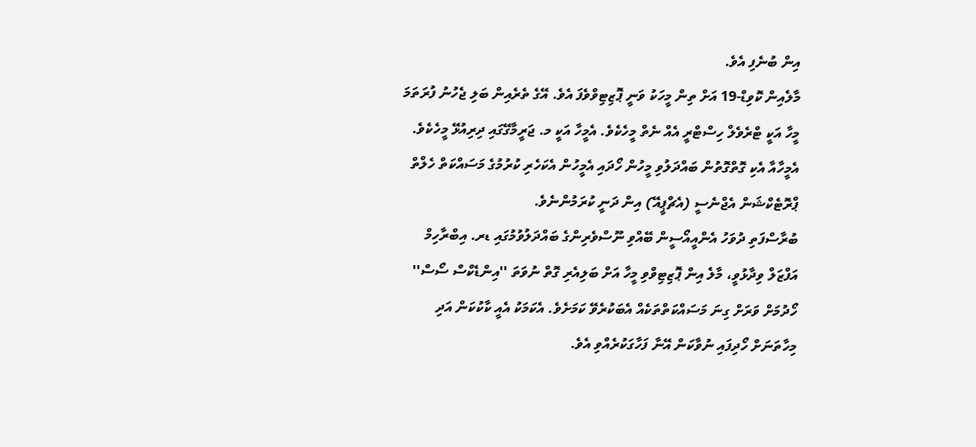އިން ބުނެފި އެވެ.
މާލެއިން ކޮވިޑް-19 އަށް ތިން މީހަކު ވަނީ ޕޮޒިޓިވްވެފަ އެވެ. އޭގެ ތެރެއިން ބަލި ޖެހުނު ފުރަތަމަ މީހާ އަކީ ޓްރެވެލް ހިސްޓްރީ އެއް ނެތް މީހެކެވެ. އެމީހާ އަކީ މ. ޖަރީމާގޭގައި ދިރިއުޅޭ މީހެކެވެ. އެމީހާއާ އެކި ގޮތްގޮތުން ބައްދަލުވި މީހުން ހޯދައި އެމީހުން އެކަހެރި ކުރުމުގެ މަސައްކަތް ހެލްތް ޕްރޮޓެކްޝަން އެޖްނެސީ (އެޗްޕީއޭ) އިން ދަނީ ކުރަމުންނެވެ.
ބުރާސްފަތި ދުވަހު އެންއީއޯސީން ބޭއްވި ނޫސްވެރިންގެ ބައްދަލުވުމުގައި ޑރ. އިބްރާހިމް އަފްޒަލް ވިދާޅުވީ، މާލެ އިން ޕޮޒިޓިވްވި މީހާ އަށް ބަލިއެރި ގޮތް ނުވަތަ ''އިންޑެކްސް ސޯސް'' ހޯދުމަށް ވަރަށް ގިނަ މަސައްކަތްތަކެއް އެބަކުރެވޭ ކަމަށެވެ. އެކަމަކު އެއީ ކާކުކަން އަދި މިހާތަނަށް ހޯދިފައި ނުވާކަން އޭނާ ފަހާގަކުރެއްވި އެވެ.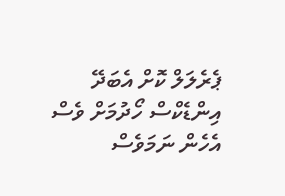ޕެރެލަލް ކޮށް އެބަދޭ އިންޑެކްސް ހޯދުމަށް ވެސް އެހެން ނަމަވެސް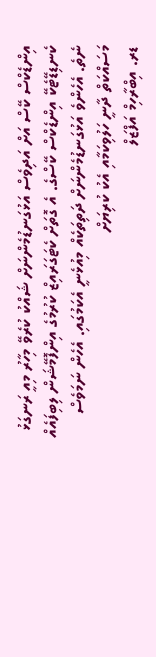އިންޑެކްސް ކޭސް އަށް އަދިވެސް އަޅުގަނޑުމެންނަށް ޝައްކު ކުރެވޭ މިހާރު މިއީ ރަނގަޅު ކެނޑިޑޭޓެކޭ އިންޑެކްސް ކޭސްގެ. އެ ގޮތަށް ކެޓަގަރައިޒް ކުރުމުގެ އިންފޮމޭޝަން ލިބިފައެއް ނެތެ. އެހެންވެ އަޅުގަނޑުމެންނަށް ދަތިތަކެއް މިއުޅެނީ އެކަމުގައި. އެހެން ނަމަވެސް މަސައްކަތް ދާނީ ހަލުވިކަމާއި އެކު ކުރިޔަށް
ޑރ. އިބްރާހިމް އަފްޒަލް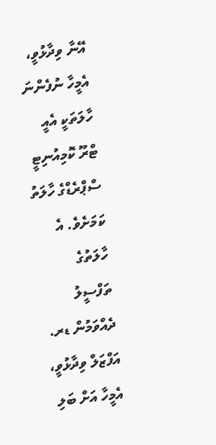އޭނާ ވިދާޅުވީ، އެމީހާ ނުފެންނަ ހާލަތަކީ އެއީ ޓްރޫ ކޮމިއުނިޓީ ސްޕްރެޑްގެ ހާލަތު ކަމަށެވެ. އެ ހާލަތުގެ ތަފްސީލު ދެއްވަމުން ޑރ. އަފްޒަލް ވިދާޅުވީ، އެމީހާ އަށް ބަލި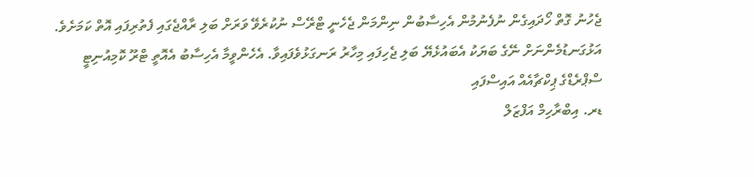ޖެހުނު ގޮތް ހޯދައިގެން ނުފެނުމުން އެހިސާބުން ނިންމަން ޖެހެނީ ޓްރޭސް ނުކުރެވޭ ވަރަށް ބަލި ރާއްޖެގައި ފެތުރިފައި އޮތް ކަމަށެވެ.
އަޅުގަނޑުމެންނަށް ނޭގެ ބަޔަކު އެބައުޅެޔޭ ބަލި ޖެހިފައި މިހާރު ރަނގަޅުވެފައިވާ. އެހެންވީމާ އެހިސާބު އެއޮތީ ޓްރޫ ކޮމިއުނިޓީ ސްޕްރެޑްގެ ޕިކްޗާއެއް އައިސްފައި
ޑރ. އިބްރާހިމް އަފްޒަލް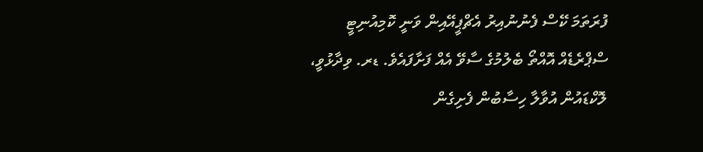ފުރަތަމަ ކޭސް ފެނުނުއިރު އެޗްޕީއޭއިން ވަނީ ކޮމިއުނިޓީ ސްޕްރެޑެއް އޮއްތޯ ބެލުމުގެ ސާވޭ އެއް ފަށާފައެވެ. ޑރ. ވިދާޅުވީ، ލޮކްޑައުން އުވާލާ ހިސާބުން ފެށިގެން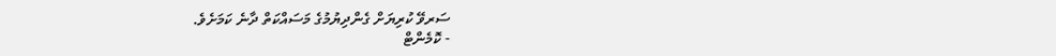ސަރވޭ ކުރިޔަށް ގެންދިޔުމުގެ މަސައްކަތް ދާނެ ކަމަށެވެ.
- ކޮމެންޓް